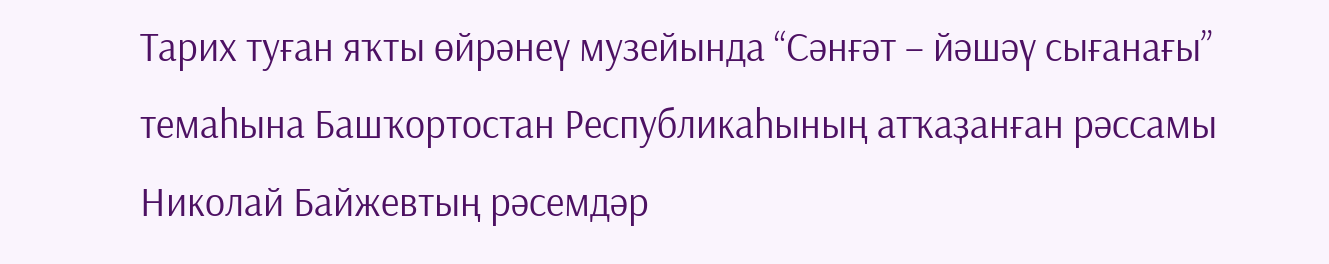Тарих туған яҡты өйрәнеү музейында “Сәнғәт – йәшәү сығанағы” темаһына Башҡортостан Республикаһының атҡаҙанған рәссамы Николай Байжевтың рәсемдәр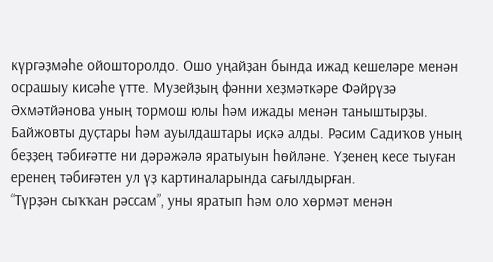күргәҙмәһе ойошторолдо. Ошо уңайҙан бында ижад кешеләре менән осрашыу кисәһе үтте. Музейҙың фәнни хеҙмәткәре Фәйрүзә Әхмәтйәнова уның тормош юлы һәм ижады менән таныштырҙы. Байжовты дуҫтары һәм ауылдаштары иҫкә алды. Рәсим Садиҡов уның беҙҙең тәбиғәтте ни дәрәжәлә яратыуын һөйләне. Үҙенең кесе тыуған еренең тәбиғәтен ул үҙ картиналарында сағылдырған.
“Түрҙән сыҡҡан рәссам”, уны яратып һәм оло хөрмәт менән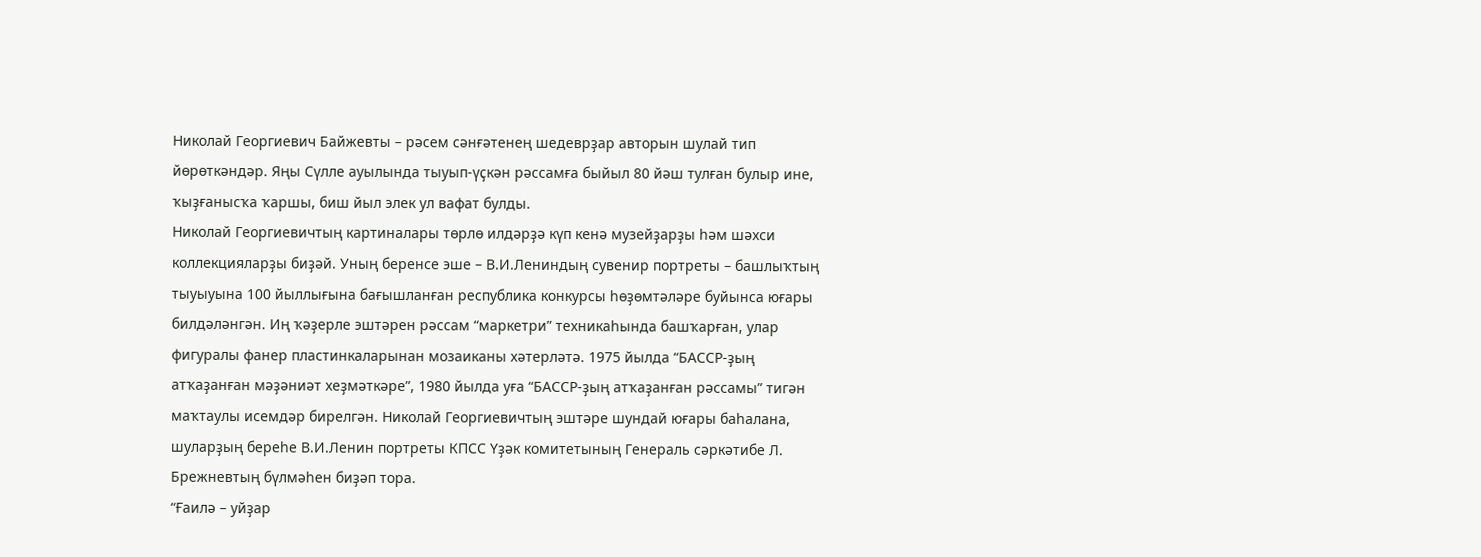Николай Георгиевич Байжевты – рәсем сәнғәтенең шедеврҙар авторын шулай тип йөрөткәндәр. Яңы Сүлле ауылында тыуып-үҫкән рәссамға быйыл 80 йәш тулған булыр ине, ҡыҙғанысҡа ҡаршы, биш йыл элек ул вафат булды.
Николай Георгиевичтың картиналары төрлө илдәрҙә күп кенә музейҙарҙы һәм шәхси коллекцияларҙы биҙәй. Уның беренсе эше – В.И.Лениндың сувенир портреты – башлыҡтың тыуыуына 100 йыллығына бағышланған республика конкурсы һөҙөмтәләре буйынса юғары билдәләнгән. Иң ҡәҙерле эштәрен рәссам “маркетри” техникаһында башҡарған, улар фигуралы фанер пластинкаларынан мозаиканы хәтерләтә. 1975 йылда “БАССР-ҙың атҡаҙанған мәҙәниәт хеҙмәткәре”, 1980 йылда уға “БАССР-ҙың атҡаҙанған рәссамы” тигән маҡтаулы исемдәр бирелгән. Николай Георгиевичтың эштәре шундай юғары баһалана, шуларҙың береһе В.И.Ленин портреты КПСС Үҙәк комитетының Генераль сәркәтибе Л. Брежневтың бүлмәһен биҙәп тора.
“Ғаилә – уйҙар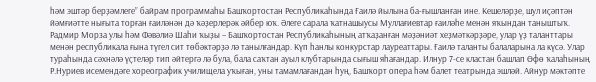һәм эштәр берҙәмлеге” байрам программаһы Башҡортостан Республикаһында Ғаилә йылына ба-ғышланған ине. Кешеләрҙе, шул иҫәптән йәмғиәтте нығыта торған ғаиләнән дә ҡәҙерлерәк әйбер юҡ. Әлеге сарала ҡатнашыусы Муллағиевтар ғаиләһе менән яҡындан таныштыҡ. Радмир Морза улы һәм Фәвәлиә Шаһи ҡыҙы – Башҡортостан Республикаһының атҡаҙанған мәҙәниәт хеҙмәткәрҙәре, улар үҙ таланттары менән республикала ғына түгел сит төбәктәрҙә лә танылғандар. Күп һанлы конкурстар лауреаттары. Ғаилә таланты балаларына ла күсә. Улар тураһында сәхнәлә үҫтеләр тип әйтергә лә була, бала саҡтан ауыл клубтарында сығыш яһағандар. Илнур 7-се кластан башлап Өфө ҡалаһының Р.Нуриев исемендәге хореографик училищела уҡыған, уны тамамлағандан һуң, Башҡорт опера һәм балет театрында эшләй. Айнур мәктәпте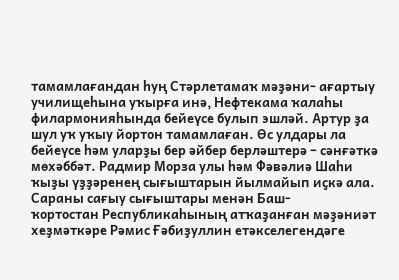тамамлағандан һуң Стәрлетамаҡ мәҙәни- ағартыу училищеһына уҡырға инә, Нефтекама ҡалаһы филармонияһында бейеүсе булып эшләй. Артур ҙа шул уҡ уҡыу йортон тамамлаған. Өс улдары ла бейеүсе һәм уларҙы бер әйбер берләштерә – сәнғәткә мөхәббәт. Радмир Морза улы һәм Фәвәлиә Шаһи ҡыҙы үҙҙәренең сығыштарын йылмайып иҫкә ала.
Сараны сағыу сығыштары менән Баш-
ҡортостан Республикаһының атҡаҙанған мәҙәниәт хеҙмәткәре Рәмис Ғәбиҙуллин етәкселегендәге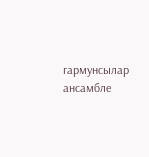гармунсылар ансамбле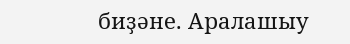биҙәне. Аралашыу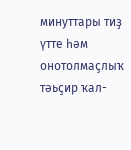минуттары тиҙ үтте һәм онотолмаҫлыҡ тәьҫир ҡал-